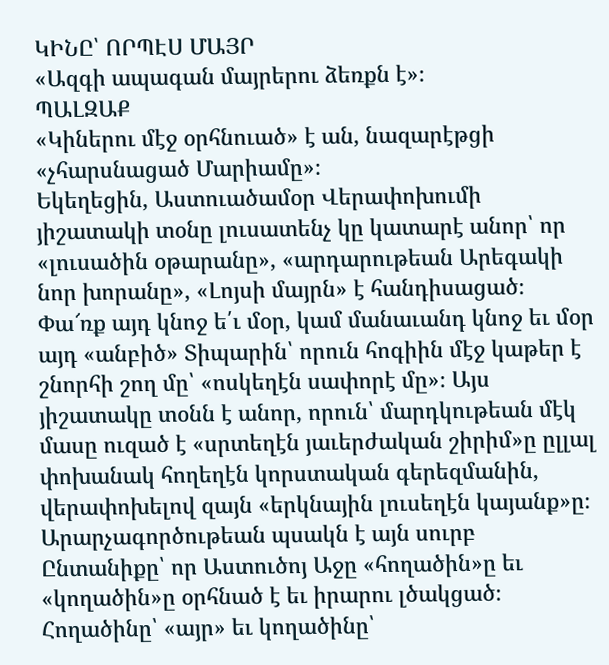ԿԻՆԸ՝ ՈՐՊԷՍ ՄԱՅՐ
«Ազգի ապագան մայրերու ձեռքն է»։
ՊԱԼԶԱՔ
«Կիներու մէջ օրհնուած» է ան, նազարէթցի «չհարսնացած Մարիամը»։
Եկեղեցին, Աստուածամօր Վերափոխումի յիշատակի տօնը լուսատենչ կը կատարէ անոր՝ որ «լուսածին օթարանը», «արդարութեան Արեգակի նոր խորանը», «Լոյսի մայրն» է հանդիսացած։
Փա՜ռք այդ կնոջ ե՛ւ մօր, կամ մանաւանդ կնոջ եւ մօր այդ «անբիծ» Տիպարին՝ որուն հոգիին մէջ կաթեր է շնորհի շող մը՝ «ոսկեղէն սափորէ մը»։ Այս յիշատակը տօնն է անոր, որուն՝ մարդկութեան մէկ մասը ուզած է «սրտեղէն յաւերժական շիրիմ»ը ըլլալ փոխանակ հողեղէն կորստական գերեզմանին, վերափոխելով զայն «երկնային լուսեղէն կայանք»ը։
Արարչագործութեան պսակն է այն սուրբ Ընտանիքը՝ որ Աստուծոյ Աջը «հողածին»ը եւ «կողածին»ը օրհնած է եւ իրարու լծակցած։ Հողածինը՝ «այր» եւ կողածինը՝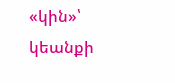«կին»՝ կեանքի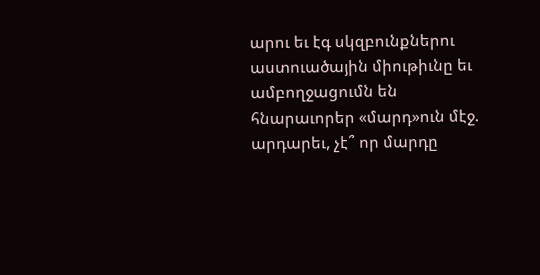արու եւ էգ սկզբունքներու աստուածային միութիւնը եւ ամբողջացումն են հնարաւորեր «մարդ»ուն մէջ. արդարեւ, չէ՞ որ մարդը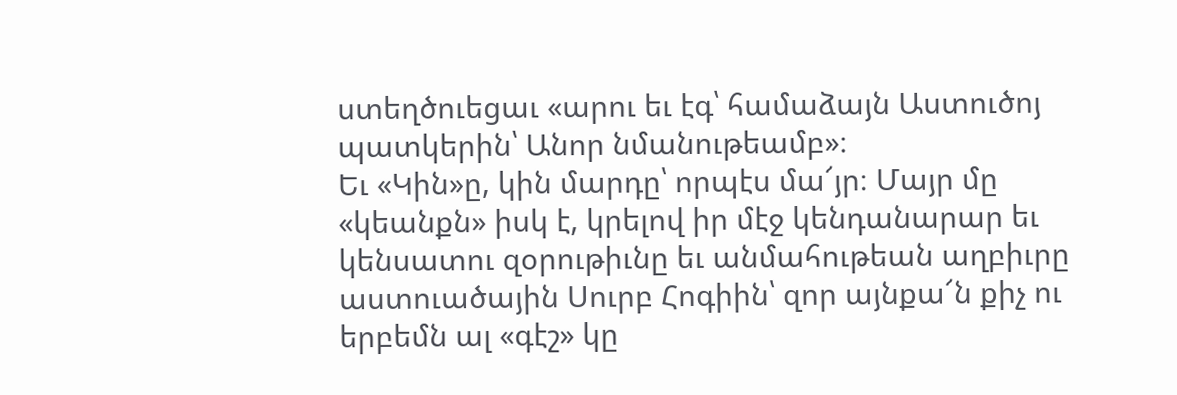ստեղծուեցաւ «արու եւ էգ՝ համաձայն Աստուծոյ պատկերին՝ Անոր նմանութեամբ»։
Եւ «Կին»ը, կին մարդը՝ որպէս մա՜յր։ Մայր մը «կեանքն» իսկ է, կրելով իր մէջ կենդանարար եւ կենսատու զօրութիւնը եւ անմահութեան աղբիւրը աստուածային Սուրբ Հոգիին՝ զոր այնքա՜ն քիչ ու երբեմն ալ «գէշ» կը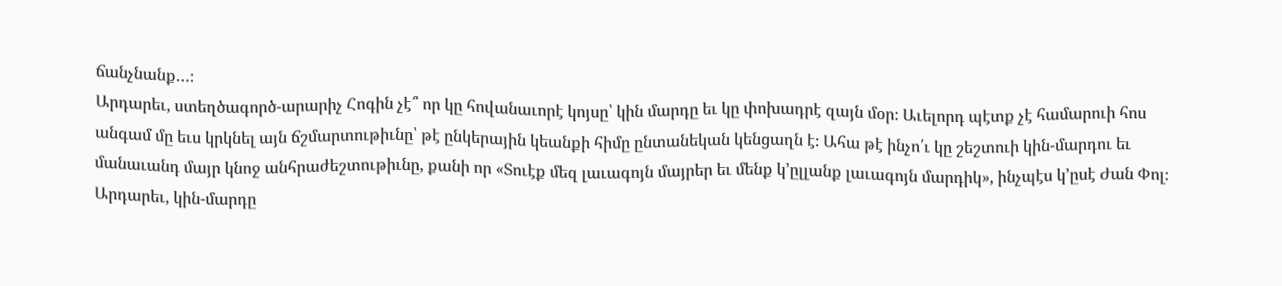ճանչնանք…։
Արդարեւ, ստեղծագործ-արարիչ Հոգին չէ՞ որ կը հովանաւորէ կոյսը՝ կին մարդը եւ կը փոխադրէ զայն մօր։ Աւելորդ պէտք չէ համարուի հոս անգամ մը եւս կրկնել այն ճշմարտութիւնը՝ թէ ընկերային կեանքի հիմը ընտանեկան կենցաղն է։ Ահա թէ ինչո՛ւ կը շեշտուի կին-մարդու եւ մանաւանդ մայր կնոջ անհրաժեշտութիւնը, քանի որ «Տուէք մեզ լաւագոյն մայրեր եւ մենք կ՚ըլլանք լաւագոյն մարդիկ», ինչպէս կ՚ըսէ Ժան Փոլ։
Արդարեւ, կին-մարդը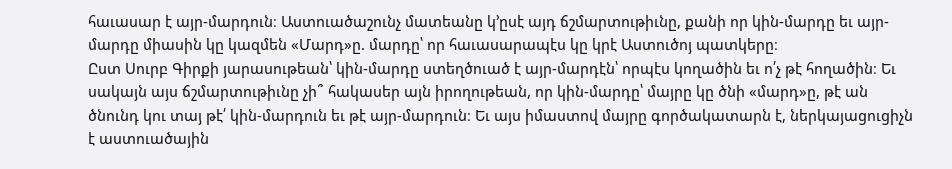հաւասար է այր-մարդուն։ Աստուածաշունչ մատեանը կ՚ըսէ այդ ճշմարտութիւնը, քանի որ կին-մարդը եւ այր-մարդը միասին կը կազմեն «Մարդ»ը. մարդը՝ որ հաւասարապէս կը կրէ Աստուծոյ պատկերը։
Ըստ Սուրբ Գիրքի յարասութեան՝ կին-մարդը ստեղծուած է այր-մարդէն՝ որպէս կողածին եւ ո՛չ թէ հողածին։ Եւ սակայն այս ճշմարտութիւնը չի՞ հակասեր այն իրողութեան, որ կին-մարդը՝ մայրը կը ծնի «մարդ»ը, թէ ան ծնունդ կու տայ թէ՛ կին-մարդուն եւ թէ այր-մարդուն։ Եւ այս իմաստով մայրը գործակատարն է, ներկայացուցիչն է աստուածային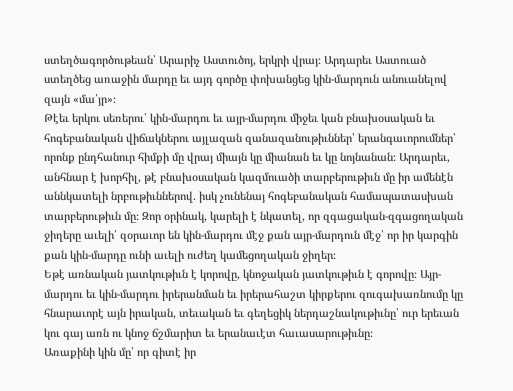ստեղծագործութեան՝ Արարիչ Աստուծոյ, երկրի վրայ։ Արդարեւ Աստուած ստեղծեց առաջին մարդը եւ այդ գործը փոխանցեց կին-մարդուն անուանելով զայն «մա՛յր»։
Թէեւ երկու սեռերու՝ կին-մարդու եւ այր-մարդու միջեւ կան բնախօսական եւ հոգեբանական վիճակներու այլազան զանազանութիւններ՝ երանգաւորումներ՝ որոնք ընդհանուր հիմքի մը վրայ միայն կը միանան եւ կը նոյնանան։ Արդարեւ, անհնար է խորհիլ, թէ բնախօսական կազմուածի տարբերութիւն մը իր ամենէն աննկատելի նրբութիւններով. իսկ չունենայ հոգեբանական համապատասխան տարբերութիւն մը։ Զոր օրինակ, կարելի է նկատել, որ զգացական-զգացողական ջիղերը աւելի՛ զօրաւոր են կին-մարդու մէջ քան այր-մարդուն մէջ՝ որ իր կարգին քան կին-մարդը ունի աւելի ուժեղ կամեցողական ջիղեր։
Եթէ առնական յատկութիւն է կորովը, կնոջական յատկութիւն է գորովը։ Այր-մարդու եւ կին-մարդու իրերանման եւ իրերահաշտ կիրքերու զուգախառնումը կը հնարաւորէ այն իրական, տեւական եւ գեղեցիկ ներդաշնակութիւնը՝ ուր երեւան կու գայ առն ու կնոջ ճշմարիտ եւ երանաւէտ հաւասարութիւնը։
Առաքինի կին մը՝ որ գիտէ իր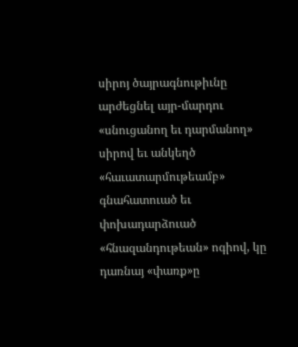սիրոյ ծայրագնութիւնը արժեցնել այր-մարդու «սնուցանող եւ դարմանող» սիրով եւ անկեղծ «հաւատարմութեամբ» գնահատուած եւ փոխադարձուած «հնազանդութեան» ոգիով, կը դառնայ «փառք»ը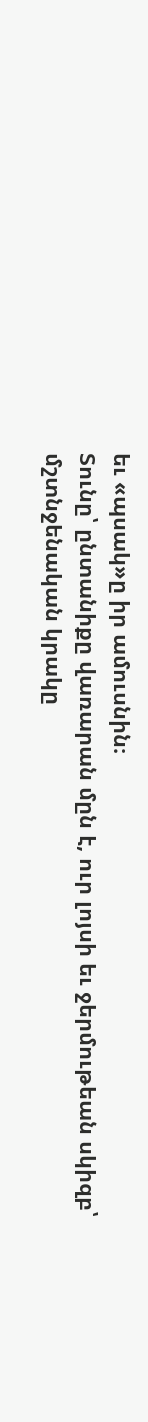եւ «պսակ»ը իր ամուսնին։
Տունը՝ ընտանիքը վառարան մըն է, ուր լոյսի եւ ջերմութեան սկիզբ՝ մշտնջենական կրակը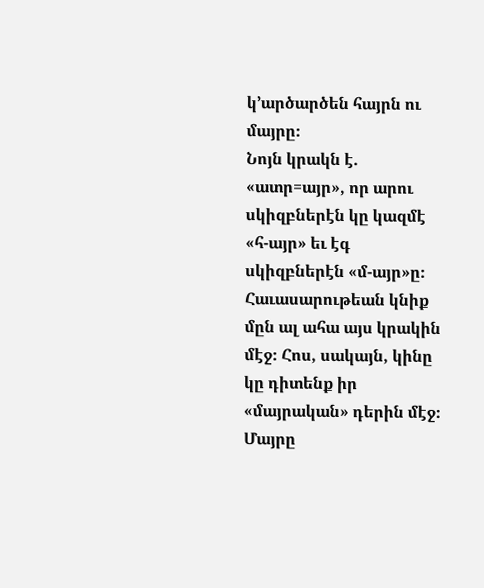կ՚արծարծեն հայրն ու մայրը։
Նոյն կրակն է. «ատր=այր», որ արու սկիզբներէն կը կազմէ «հ-այր» եւ էգ սկիզբներէն «մ-այր»ը։ Հաւասարութեան կնիք մըն ալ ահա այս կրակին մէջ։ Հոս, սակայն, կինը կը դիտենք իր «մայրական» դերին մէջ։
Մայրը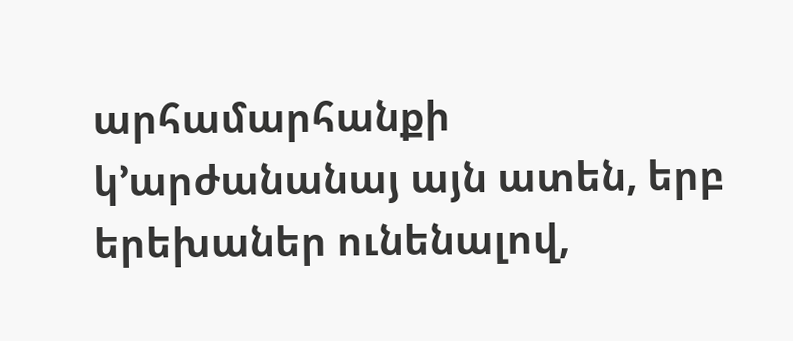արհամարհանքի կ՚արժանանայ այն ատեն, երբ երեխաներ ունենալով,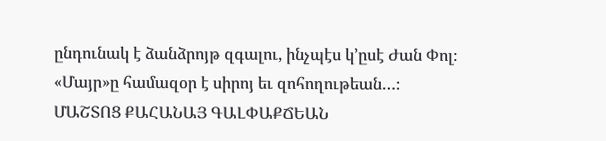ընդունակ է ձանձրոյթ զգալու, ինչպէս կ՚ըսէ Ժան Փոլ։
«Մայր»ը համազօր է սիրոյ եւ զոհողութեան…։
ՄԱՇՏՈՑ ՔԱՀԱՆԱՅ ԳԱԼՓԱՔՃԵԱՆ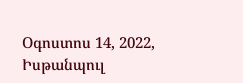Օգոստոս 14, 2022, Իսթանպուլ